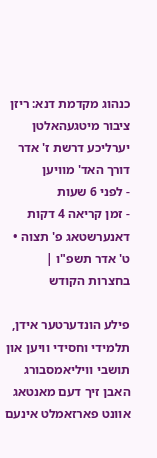כנהוג מקדמת דנא: ריזן ציבור מיטגעהאלטן יערליכע דרשת ז' אדר דורך האד' מוויען
- לפני 6 שעות
- זמן קריאה 4 דקות
דאנערשטאג פ' תצוה • ט' אדר תשפ"ו | בחצרות הקודש

פילע הונדערטער אידן, תלמידי וחסידי וויען און תושבי וויליאמסבורג האבן זיך דעם מאנטאג אוונט פארזאמלט אינעם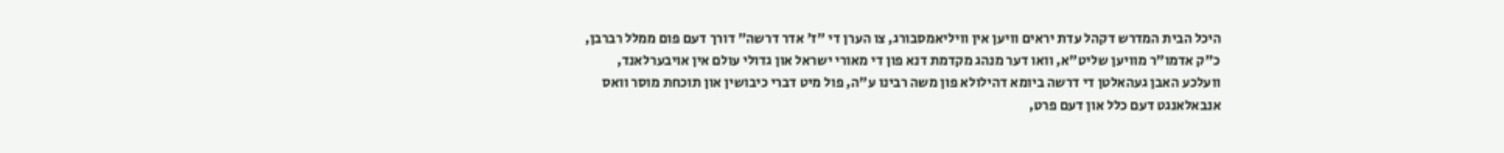היכל הבית המדרש דקהל עדת יראים וויען אין וויליאמסבורג, צו הערן די "ז' אדר דרשה" דורך דעם פום ממלל רברבן, כ"ק אדמו"ר מוויען שליט"א, וואו דער מנהג מקדמת דנא פון די מאורי ישראל און גדולי עולם אין אויבערלאנד, וועלכע האבן געהאלטן די דרשה ביומא דהילולא פון משה רבינו ע"ה, פול מיט דברי כיבושין און תוכחת מוסר וואס אנבאלאנגט דעם כלל און דעם פרט,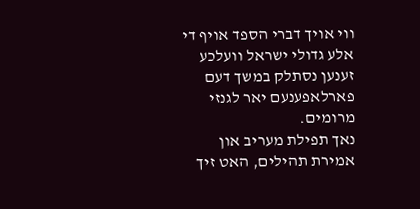ווי אויך דברי הספד אויף די אלע גדולי ישראל וועלכע זענען נסתלק במשך דעם פארלאפענעם יאר לגנזי מרומים.
נאך תפילת מעריב און אמירת תהילים, האט זיך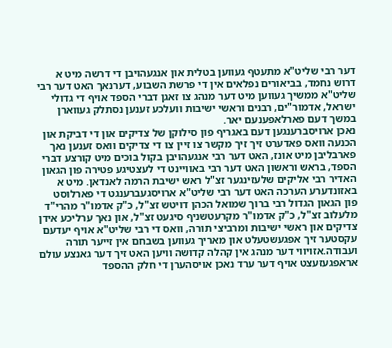דער רבי שליט"א מתעטף געווען בטלית און אנגעהויבן די דרשה מיט א דרוש נחמד, בביאורים נפלאים אין די פרשת השבוע, דערנאך האט דער רבי שליט"א ממשיך געווען מיט דער מנהג צו זאגן דברי הספד אויף די גדולי ישראל, אדמור"ים, רבנים וראשי ישיבות וועלכע זענען נסתלק געווארן במשך דעם פארלאפענעם יאר.
נאכן ארויסברענגען דעם באגריף פון סילוקן של צדיקים און די דביקת און הכנעה וואס פאדערט זיך זיך מקשר צו זיין צו די צדיקים וואס זענען נאך פארבליבן מיט אונז, האט דער רבי אנגעהויבן בקול בוכים מיט קורצע דברי הספד, בראש וראשון האט דער רבי באוויינט די לעצטיגע פטירה פון הגאון האדיר רבי אליקים שלעזינגער זצ"ל ראש ישיבת הרמה לאנדאן. מיט א באזונדערע הערכה האט דער רבי שליט"א ארויסגעברענגט די פארלוסט פון הגאון הגדול רבי ברוך שמואל הכהן דויטש זצ"ל, כ"ק אדמו"ר מהרי"ד מלעלוב זצ"ל, כ"ק אדמו"ר מקרעטשניף סיגעט זצ"ל, און נאך ערליכע אידן צדיקים און ראשי ישיבות ומרביצי תורה, וואס די רבי שליט"א אויף יעדעם עקסטער זיך אפגעשטעלט און מאריך געווען בשבחם אין זייער תורה ועבודה.אזויווי דער מנהג אין קהלה קדושה וויען האט זיך דער גאנצע עולם אראפגעזעצט אויף דער ערד נאכן אויסהערן די חלק ההספד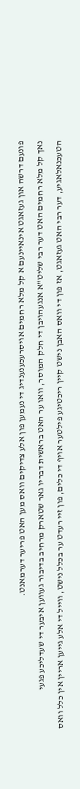פונעם דרשה און געזאגט אינאיינעם א קל מלא רחמים אויסרעכענענדיג די נעמען פון אלע צדיקים וואס מען האט פריער דערמאנט.
נאך קל מלא רחמים האט דער רבי שליט"א אנגעהויבן די חלק המוסר, וואו ער האט בראשית דבריו גאר שטארק מרחיב בדיבור געווען איבער די שעדליכע פגעי הטעכנאלאגיע, דער רבי האט געזאגט, אז פון די וואס האבן נישט קיין ריכטיגע פילטער אויף די כלים, פון זיי רעדט ער בכלל נישט, ווייל די אלע גייען אריין אין כלל וואס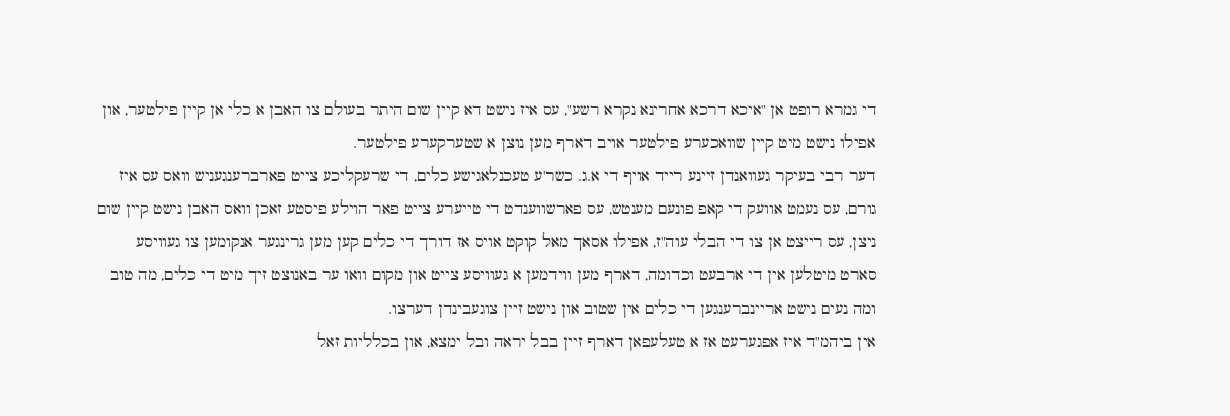די גמרא רופט אן "איכא דרכא אחרינא נקרא רשע", עס איז נישט דא קיין שום היתר בעולם צו האבן א כלי אן קיין פילטער, און אפילו נישט מיט קיין שוואכערע פילטער אויב דארף מען נוצן א שטערקערע פילטער.
דער רבי בעיקר געוואנדן זיינע רייד אויף די א.ג. כשר'ע טעכנלאגישע כלים, די שרעקליכע צייט פארברענגעניש וואס עס איז גורם, עס נעמט אוועק די קאפ פונעם מענטש, עס פארשווענדט די טייערע צייט פאר הוילע פיסטע זאכן וואס האבן נישט קיין שום ניצן, עס רייצט אן צו די הבלי עוה"ז, אפילו אסאך מאל קוקט אויס אז דורך די כלים קען מען גרינגער אנקומען צו געוויסע סארט מיטלען אין די ארבעט וכדומה, דארף מען ווידמען א געוויסע צייט און מקום וואו ער באנוצט זיך מיט די כלים, מה טוב ומה נעים נישט אריינברענגען די כלים אין שטוב און נישט זיין צוגעבינדן דערצו.
אין ביהמ"ד איז אפגערעט אז א טעלעפאן דארף זיין בבל יראה ובל ימצא, און בכלליות זאל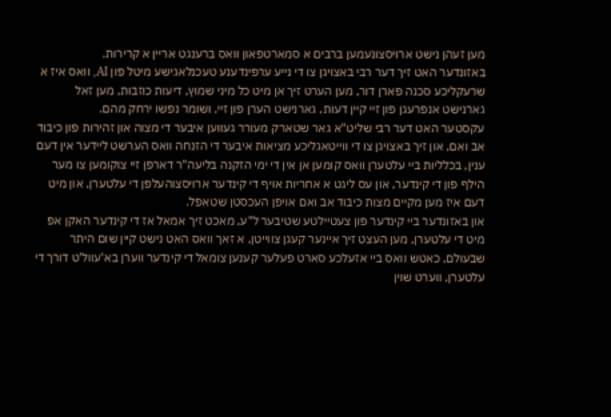מען זעהן נישט ארויסצונעמען ברבים א סמארטפאון וואס ברענגט אריין א קרירות.
באזונדער האט זיך דער רבי באצויגן צו די נייע ערפינדענע טעכנלאגישע מיטל פון AI, וואס איז א שרעקליכע סכנה פארן דור, מען הערט זיך אן מיט כל מיני שמוץ, דיעות כוזבות, מען זאל גארנישט אנפרעגן פון זיי קיין דעות, גארנישט הערן פון זיי, ושומר נפשו ירחק מהם.
עקסטער האט דער רבי שליט"א גאר שטארק מעורר געווען איבער די מצוה און זהירות פון כיבוד אב ואם, און זיך באצויגן צו די ווייטאגליכע מציאות איבער די הזנחה וואס הערשט ליידער אין דעם ענין, בכלליות ביי עלטערן וואס קומען אן אין די ימי הזקנה בליעה"ר דארפן זיי צוקומען צו מער הילף פון די קינדער, און עס ליגט א אחריות אויף די קינדער ארויסצוהעלפן די עלטערן, און מיט דעם איז מען מקיים מצות כיבוד אב ואם אויפן העכסטן שטאפל.
און באזונדער ביי קינדער פון צעטיילטע שטיבער ל"ע, מאכט זיך אמאל אז די קינדער האקן אפ מיט די עלטערן, מען העצט זיך איינער קעגן צווייטן, א זאך וואס האט נישט קיין שום היתר שבעולם, כאטש וואס ביי אזעלכע סארט פעלער קענען צומאל די קינדער ווערן בא'עוול'ט דורך די עלטערן, ווערט שוין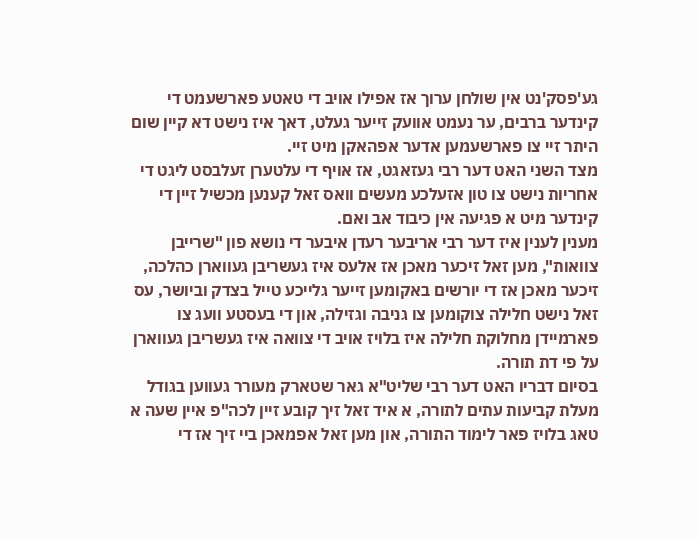גע'פסק'נט אין שולחן ערוך אז אפילו אויב די טאטע פארשעמט די קינדער ברבים, ער נעמט אוועק זייער געלט, דאך איז נישט דא קיין שום היתר זיי צו פארשעמען אדער אפהאקן מיט זיי.
מצד השני האט דער רבי געזאגט, אז אויף די עלטערן זעלבסט ליגט די אחריות נישט צו טון אזעלכע מעשים וואס זאל קענען מכשיל זיין די קינדער מיט א פגיעה אין כיבוד אב ואם.
מענין לענין איז דער רבי אריבער רעדן איבער די נושא פון "שרייבן צוואות", מען זאל זיכער מאכן אז אלעס איז געשריבן געווארן כהלכה, זיכער מאכן אז די יורשים באקומען זייער גלייכע טייל בצדק וביושר, עס זאל נישט חלילה צוקומען צו גניבה וגזילה, און די בעסטע וועג צו פארמיידן מחלוקת חלילה איז בלויז אויב די צוואה איז געשריבן געווארן על פי דת תורה.
בסיום דבריו האט דער רבי שליט"א גאר שטארק מעורר געווען בגודל מעלת קביעות עתים לתורה, א איד זאל זיך קובע זיין לכה"פ איין שעה א טאג בלויז פאר לימוד התורה, און מען זאל אפמאכן ביי זיך אז די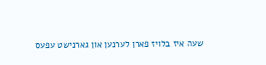שעה איז בלויז פארן לערנען און גארנישט עפעס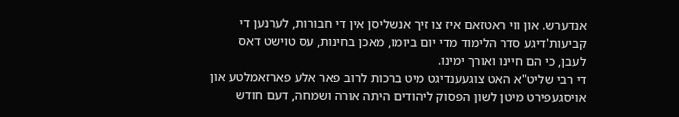אנדערש. און ווי ראטזאם איז צו זיך אנשליסן אין די חבורות, לערנען די קביעות'דיגע סדר הלימוד מדי יום ביומו, מאכן בחינות, עס טוישט דאס לעבן, כי הם חיינו ואורך ימינו.
די רבי שליט"א האט צוגעענדיגט מיט ברכות לרוב פאר אלע פארזאמלטע און אויסגעפירט מיטן לשון הפסוק ליהודים היתה אורה ושמחה, דעם חודש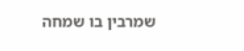שמרבין בו שמחה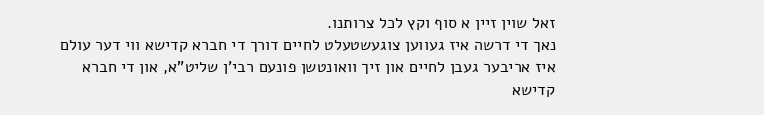זאל שוין זיין א סוף וקץ לכל צרותנו.
נאך די דרשה איז געווען צוגעשטעלט לחיים דורך די חברא קדישא ווי דער עולם איז אריבער געבן לחיים און זיך וואונטשן פונעם רבי'ן שליט"א, און די חברא קדישא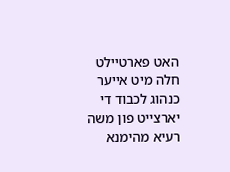האט פארטיילט חלה מיט אייער כנהוג לכבוד די יארצייט פון משה רעיא מהימנא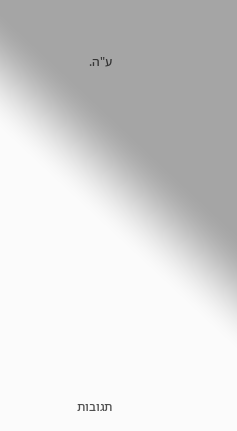ע"ה.























תגובות